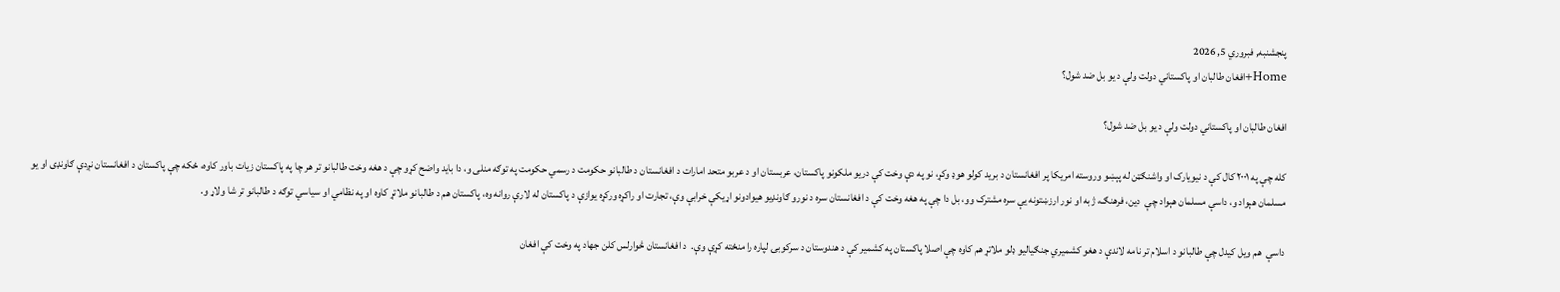پنجشنبه, فبروري 5, 2026
Home+افغان طالبان او پاکستاني دولت ولې د یو بل ضد شول؟

افغان طالبان او پاکستاني دولت ولې د یو بل ضد شول؟

کله چې په ۲۰۰۱ کال کې د نیویارک او واشنګټن له پېښو وروسته امریکا پر افغانستان د برید کولو هوډ وکړ، نو په دې وخت کې دریو ملکونو پاکستان، عربستان او د عربو متحد امارات د افغانستان د طالبانو حکومت د رسمي حکومت په توګه منلی و، دا باید واضح کړو چې د هغه وخت طالبانو تر هر چا په پاکستان زیات باور کاوه، ځکه چې پاکستان د افغانستان نږدې ګاونډی او یو مسلمان هېواد و، داسې مسلمان هېواد چې  دین، فرهنګ، ژبه او نور ارزښتونه یې سره مشترک وو، بل دا چې په هغه وخت کې د افغانستان سره د نورو ګاونډیو هیوادونو اړیکې خرابې وې، تجارت او راکړه ورکړه یوازې د پاکستان له لارې روانه وه، پاکستان هم د طالبانو ملاتړ کاوه او په نظامي او سیاسي توګه د طالبانو تر شا ولاړ و.

داسې  هم ویل کیدل چې طالبانو د اسلام تر نامه لاندې د هغو کشمیري جنګیالیو ډلو ملاتړ هم کاوه چې اصلا پاکستان په کشمیر کې د هندوستان د سرکوبۍ لپاره را منځته کړې وې.  د افغانستان څوارلس کلن جهاد په وخت کې افغان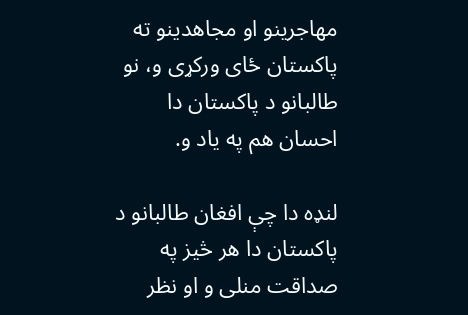مهاجرینو او مجاهدینو ته پاکستان ځای ورکړی و، نو طالبانو د پاکستان دا احسان هم په یاد و.

لنډه دا چې افغان طالبانو د پاکستان دا هر څیز په صداقت منلی و او نظر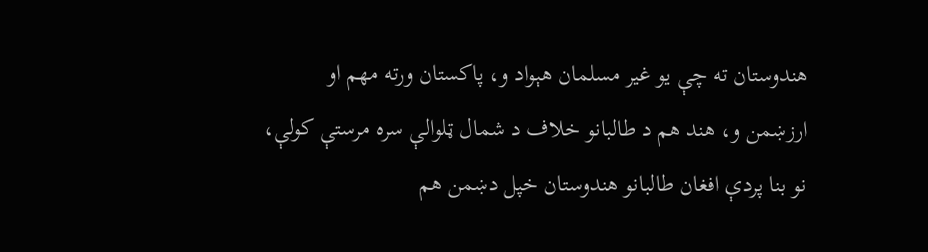هندوستان ته چې یو غیر مسلمان هېواد و، پاکستان ورته مهم او ارزښمن و، هند هم د طالبانو خلاف د شمال ټلوالې سره مرستې کولې، نو بنا پردې افغان طالبانو هندوستان خپل دښمن هم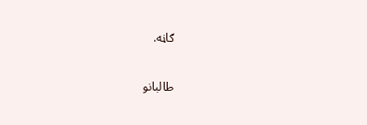ګاڼه.

طالبانو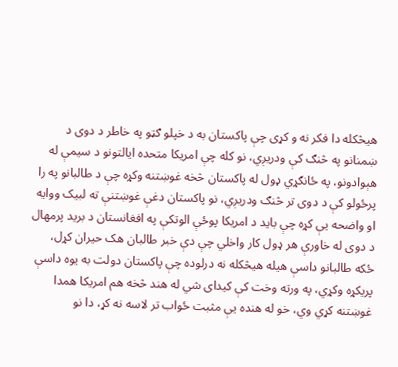هیڅکله دا فکر نه و کړی چې پاکستان به د خپلو ګټو په خاطر د دوی د ښمنانو په څنګ کې ودریږي، نو کله چې امریکا متحده ایالتونو د سیمې له هېوادونو، په ځانګړي ډول له پاکستان څخه غوښتنه وکړه چې د طالبانو په را پرځولو کې د دوی تر څنګ ودریږي، نو پاکستان دغې غوښتنې ته لبیک ووایه او واضحه یې کړه چې باید د امریکا پوځې الوتکې په افغانستان د برید پرمهال د دوی له خاورې هر ډول کار واخلي چې دې خبر طالبان هک حیران کړل، ځکه طالبانو داسې هیله هیڅکله نه درلوده چې پاکستان دولت به یوه داسې پریکړه وکړي، په ورته وخت کې کیدای شي له هند څخه هم امریکا همدا غوښتنه کړي وي، خو له هنده یې مثبت ځواب تر لاسه نه کړ، دا نو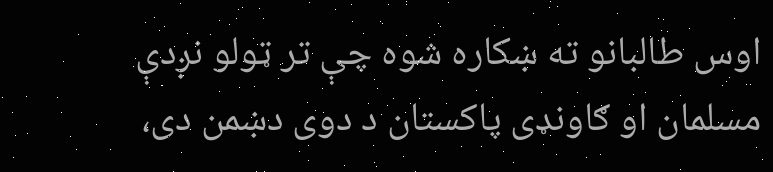اوس طالبانو ته ښکاره شوه چې تر ټولو نږدې مسلمان او ګاونډی پاکستان د دوی دښمن دی،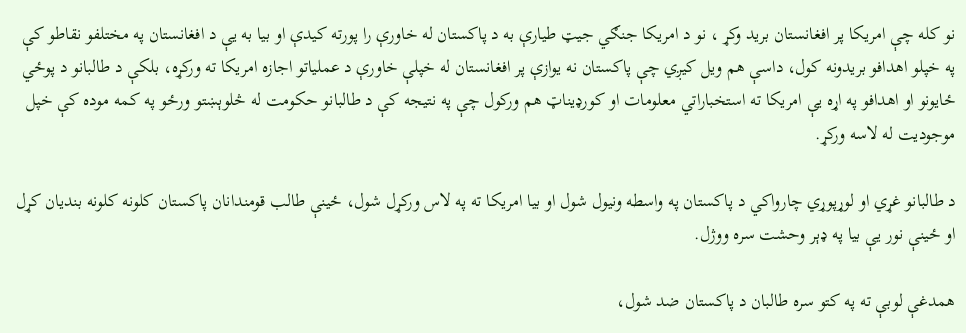نو کله چې امریکا پر افغانستان برید وکړ ، نو د امریکا جنګي جیټ طیارې به د پاکستان له خاورې را پورته کیدې او بیا به یې د افغانستان په مختلفو نقاطو کې په خپلو اهدافو بریدونه کول، داسې هم ویل کیږي چې پاکستان نه یوازې پر افغانستان له خپلې خاورې د عملیاتو اجازه امریکا ته ورکړه، بلکې د طالبانو د پوځي ځایونو او اهدافو په اړه یې امریکا ته استخباراتي معلومات او کورډیناټ هم ورکول چې په نتیجه کې د طالبانو حکومت له څلوېښتو ورځو په کمه موده کې خپل موجودیت له لاسه ورکړ.

د طالبانو غړي او لوړپوړي چارواکي د پاکستان په واسطه ونیول شول او بیا امریکا ته په لاس ورکړل شول، ځینې طالب قومندانان پاکستان کلونه کلونه بندیان کړل او ځینې نور یې بیا په ډېر وحشت سره ووژل.

همدغې لوبې ته په کتو سره طالبان د پاکستان ضد شول،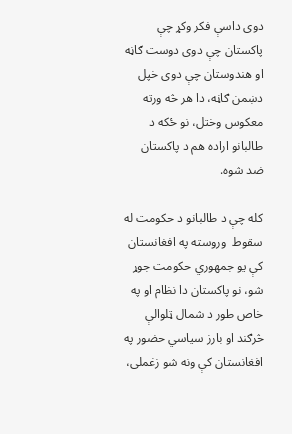دوی داسې فکر وکړ چې پاکستان چې دوی دوست ګاڼه او هندوستان چې دوی خپل دښمن ګاڼه، دا هر څه ورته معکوس وختل، نو ځکه د طالبانو اراده هم د پاکستان ضد شوه.

کله چې د طالبانو د حکومت له سقوط  وروسته په افغانستان کې یو جمهوري حکومت جوړ شو، نو پاکستان دا نظام او په خاص طور د شمال ټلوالې څرګند او بارز سیاسي حضور په افغانستان کې ونه شو زغملی،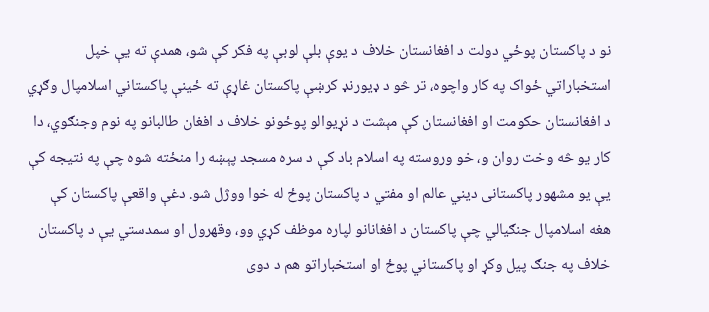نو د پاکستان پوځي دولت د افغانستان خلاف د یوې بلې لوبې په فکر کې شو، همدې ته یې خپل استخباراتي ځواک په کار واچوه، تر څو د ډیورنډ کرښې پاکستان غاړې ته ځینې پاکستاني اسلامپال وګړي د افغانستان حکومت او افغانستان کې مېشت د نړیوالو پوځونو خلاف د افغان طالبانو په نوم وجنګوي، دا کار یو څه وخت روان و، خو وروسته په اسلام باد کې د سره مسجد پېښه را منځته شوه چې په نتیجه کې یې یو مشهور پاکستانی دیني عالم او مفتي د پاکستان پوځ له خوا ووژل شو. دغې واقعې پاکستان کې هغه اسلامپال جنګیالي چې پاکستان د افغانانو لپاره موظف کړي وو، وقهرول او سمدستي یې د پاکستان خلاف په جنګ پیل وکړ او پاکستاني پوځ او استخباراتو هم د دوی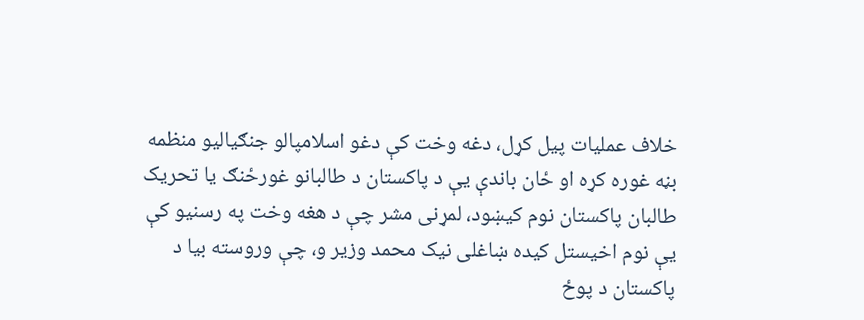خلاف عملیات پیل کړل، دغه وخت کې دغو اسلامپالو جنګیالیو منظمه بڼه غوره کړه او ځان باندې یې د پاکستان د طالبانو غورځنګ یا تحریک طالبان پاکستان نوم کیښود، لمړنی مشر چې د هغه وخت په رسنیو کې یې نوم اخیستل کیده ښاغلی نیک محمد وزیر و، چې وروسته بیا د پاکستان د پوځ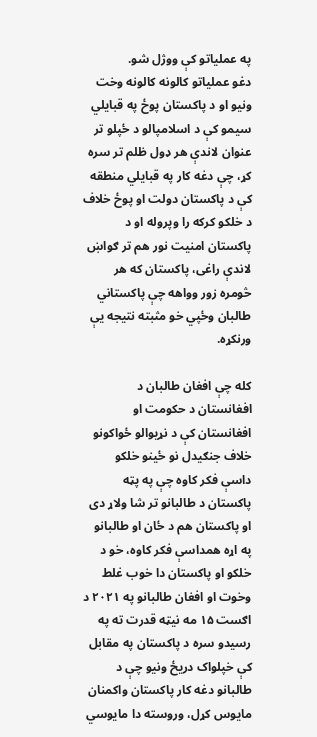په عملیاتو کې ووژل شو.
دغو عملیاتو کالونه کالونه وخت ونیو او د پاکستان پوځ په قبایلي سیمو کې د اسلامپالو د ځپلو تر عنوان لاندې هر ډول ظلم تر سره کړ، چې دغه کار په قبایلي منطقه کې د پاکستان دولت او پوځ خلاف د خلکو کرکه را وپروله او د پاکستان امنیت نور هم تر ګواښ لاندې راغی، پاکستان که هر څومره زور وواهه چې پاکستاني طالبان وځپي خو مثبته نتیجه یې ورنکړه.

کله چې افغان طالبان د افغانستان د حکومت او افغانستان کې د نړیوالو ځواکونو خلاف جنګیدل نو ځینو خلکو داسې فکر کاوه چې په پټه پاکستان د طالبانو تر شا ولاړ دی او پاکستان هم د ځان او طالبانو په اړه همداسې فکر کاوه، خو د خلکو او پاکستان دا خوب غلط وخوت او افغان طالبانو په ۲۰۲۱ د اګست ۱۵ مه نیټه قدرت ته په رسیدو سره د پاکستان په مقابل کې خپلواک دریځ ونیو چې د طالبانو دغه کار پاکستان واکمنان مایوس کړل، وروسته دا مایوسي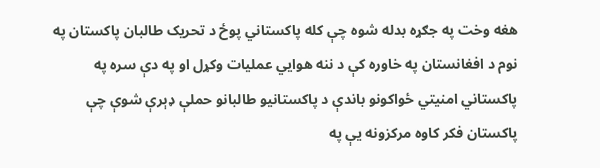هغه وخت په جګړه بدله شوه چې کله پاکستاني پوځ د تحریک طالبان پاکستان په نوم د افغانستان په خاوره کې د ننه هوايي عملیات وکړل او په دې سره په پاکستاني امنیتي ځواکونو باندې د پاکستانیو طالبانو حملې ډېرې شوې چې پاکستان فکر کاوه مرکزونه یې په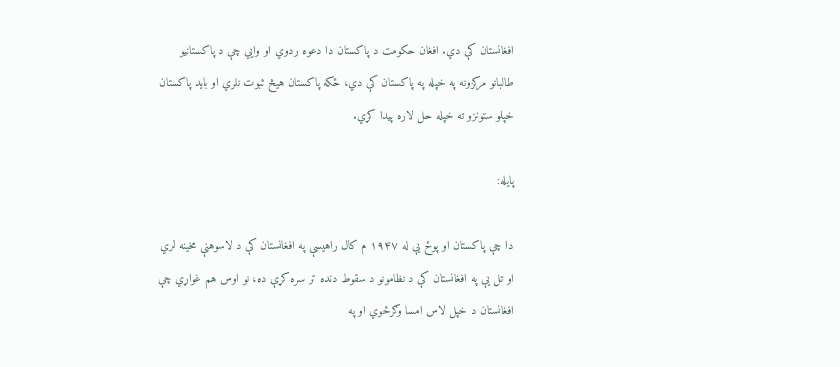افغانستان کې دي. افغان حکومت د پاکستان دا دعوه ردوي او وایي چې د پاکستانیو طالبانو مرکزونه په خپله په پاکستان کې دي، ځکه پاکستان هیڅ ثبوت نلري او باید پاکستان خپلو ستونزو ته خپله حل لاره پیدا کړي.

پایله:

دا چې پاکستان او پوځ یې له ۱۹۴۷ م کال راهیسې په افغانستان کې د لاسوهنې مخینه لري او تل یې په افغانستان کې د نظامونو د سقوط دنده تر سره کړې ده، نو اوس هم غواړي چې افغانستان د خپل لاس امسا وګرځوي او په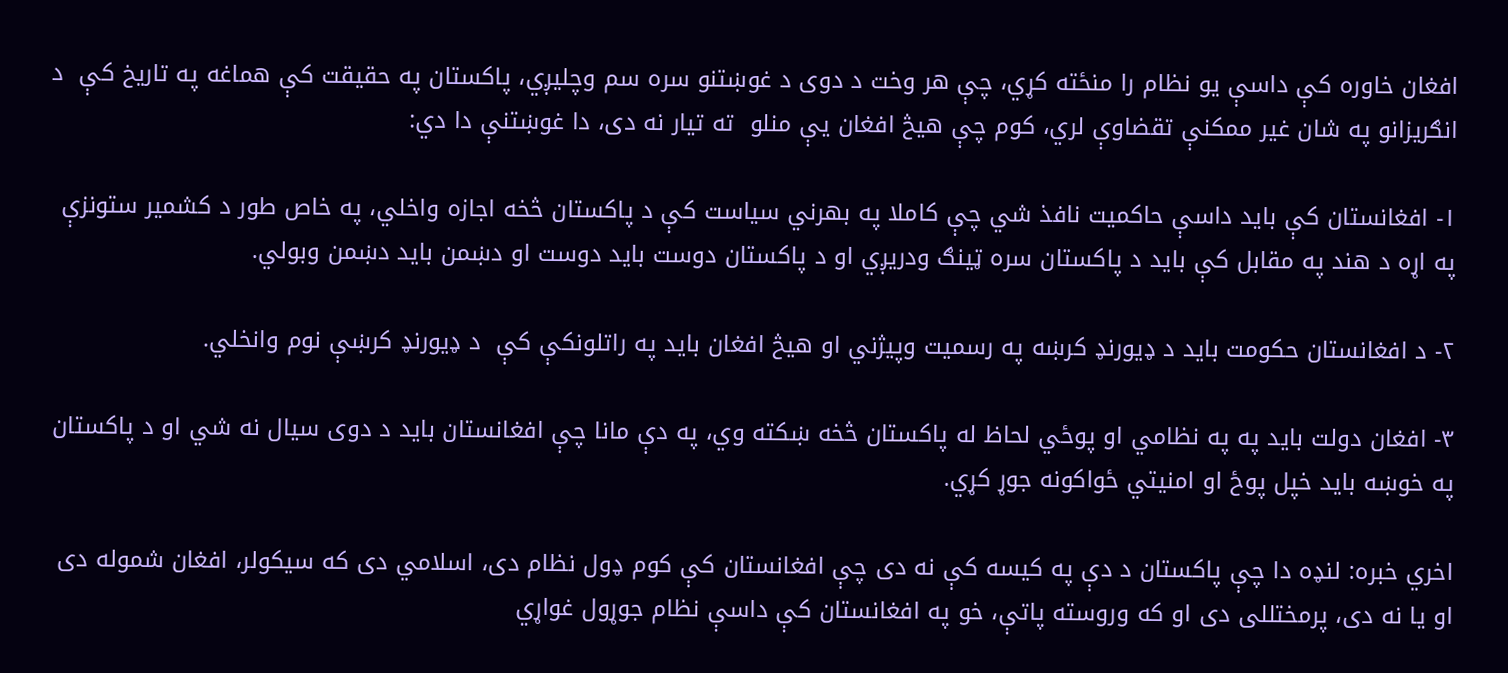افغان خاوره کې داسې یو نظام را منځته کړي، چې هر وخت د دوی د غوښتنو سره سم وچلیږي، پاکستان په حقیقت کې هماغه په تاریخ کې  د انګریزانو په شان غیر ممکنې تقضاوې لري، کوم چې هیڅ افغان یې منلو  ته تیار نه دی، دا غوښتنې دا دي:

۱- افغانستان کې باید داسې حاکمیت نافذ شي چې کاملا په بهرني سیاست کې د پاکستان څخه اجازه واخلي، په خاص طور د کشمیر ستونزې په اړه د هند په مقابل کې باید د پاکستان سره ټینګ ودریږي او د پاکستان دوست باید دوست او دښمن باید دښمن وبولي.

۲- د افغانستان حکومت باید د ډیورنډ کرښه په رسمیت وپیژني او هیڅ افغان باید په راتلونکې کې  د ډیورنډ کرښې نوم وانخلي.

۳- افغان دولت باید په په نظامي او پوځي لحاظ له پاکستان څخه ښکته وي، په دې مانا چې افغانستان باید د دوی سیال نه شي او د پاکستان په خوښه باید خپل پوځ او امنیتي ځواکونه جوړ کړي.

اخري خبره: لنډه دا چې پاکستان د دې په کیسه کې نه دی چې افغانستان کې کوم ډول نظام دی، اسلامي دی که سیکولر، افغان شموله دی او یا نه دی، پرمختللی دی او که وروسته پاتې، خو په افغانستان کې داسې نظام جوړول غواړي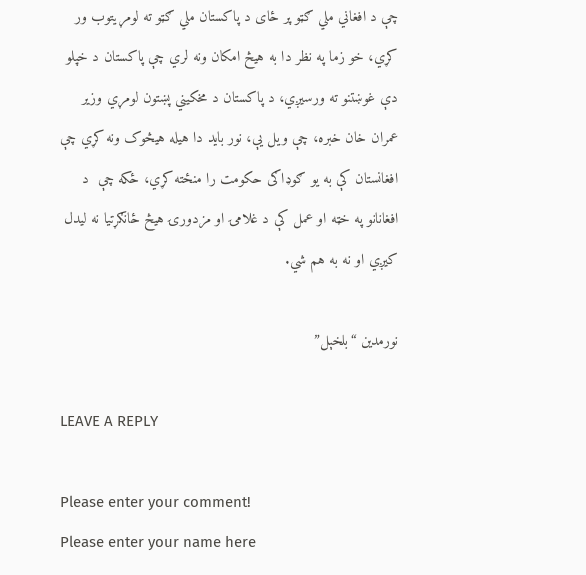چې د افغاني ملي ګټو پر ځای د پاکستان ملي ګټو ته لومړیتوب ور کړي، خو زما په نظر دا به هیڅ امکان ونه لري چې پاکستان د خپلو دې غوښتنو ته ورسیږي، د پاکستان د مخکیني پښتون لومړي وزیر عمران خان خبره، چې ویل یې، نور باید دا هیله هیڅوک ونه کړي چې افغانستان کې به یو ګوډاګی حکومت را منځته کړي، ځکه چې  د افغانانو په خټه او عمل کې د غلامۍ او مزدورۍ هیڅ ځانګړتیا نه لیدل کیږي او نه به هم شي.

نورمدین “بلخېل”

LEAVE A REPLY

Please enter your comment!
Please enter your name here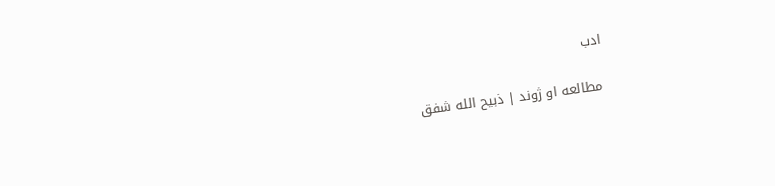ادب

 مطالعه او ژوند | ذبیح الله شفق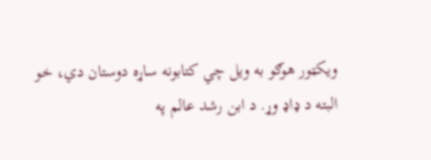ویکټور هوګو به ویل چي کتابونه ساړه دوستان دي، خو البته د ډاډ وړ. د ابن رشد عالم په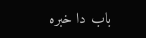باب دا خبره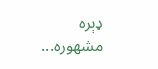ډېره مشهوره...